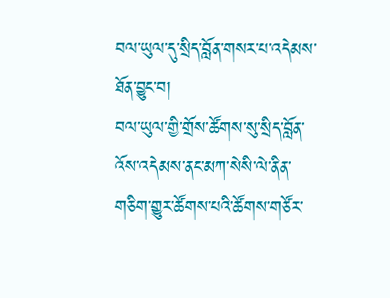བལ་ཡུལ་དུ་སྲིད་བློན་གསར་པ་འདེམས་ཐོན་བྱུང་བ།
བལ་ཡུལ་གྱི་གྲོས་ཚོགས་སུ་སྲིད་བློན་འོས་འདེམས་ནང་མཀ་སེསི་ལེ་ནིན་གཅིག་གྱུར་ཚོགས་པའི་ཚོགས་གཙོར་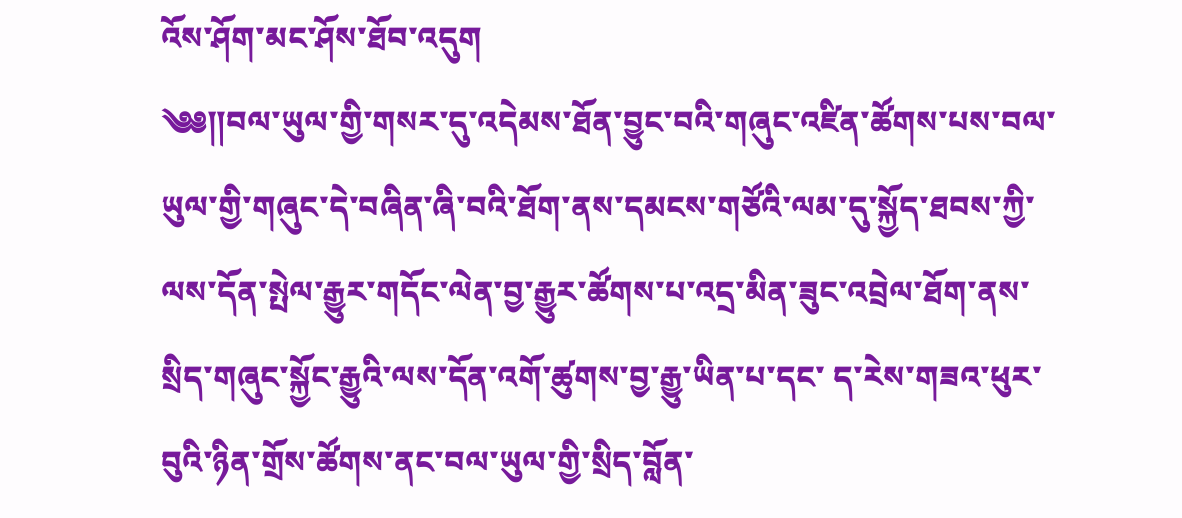འོས་ཤོག་མང་ཤོས་ཐོབ་འདུག
༄༅༎བལ་ཡུལ་གྱི་གསར་དུ་འདེམས་ཐོན་བྱུང་བའི་གཞུང་འཛིན་ཚོགས་པས་བལ་ཡུལ་གྱི་གཞུང་དེ་བཞིན་ཞི་བའི་ཐོག་ནས་དམངས་གཙོའི་ལམ་དུ་སྐྱོད་ཐབས་ཀྱི་ལས་དོན་སྤེལ་རྒྱུར་གདོང་ལེན་བྱ་རྒྱུར་ཚོགས་པ་འདྲ་མིན་ཟུང་འབྲེལ་ཐོག་ནས་སྲིད་གཞུང་སྐྱོང་རྒྱུའི་ལས་དོན་འགོ་ཚུགས་བྱ་རྒྱུ་ཡིན་པ་དང་ ད་རེས་གཟའ་ཕུར་བུའི་ཉིན་གྲོས་ཚོགས་ནང་བལ་ཡུལ་གྱི་སྲིད་བློན་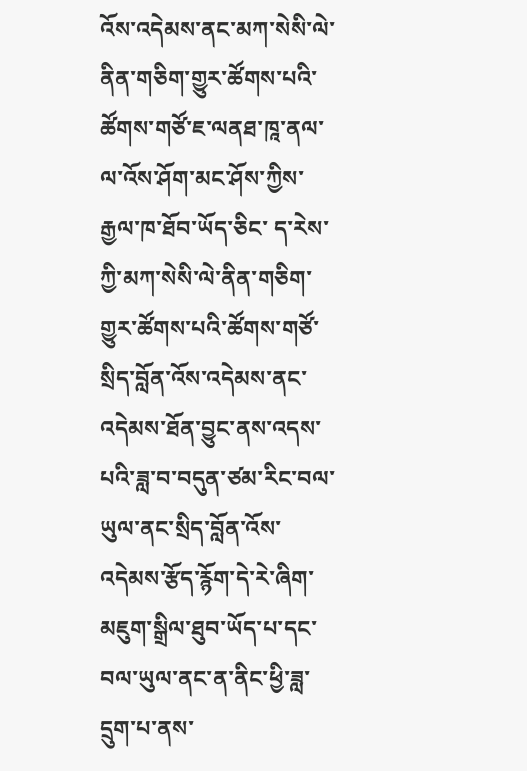འོས་འདེམས་ནང་མཀ་སེསི་ལེ་ནིན་གཅིག་གྱུར་ཚོགས་པའི་ཚོགས་གཙོ་ཇ་ལནཐ་ཁཱ་ནལ་ལ་འོས་ཤོག་མང་ཤོས་ཀྱིས་རྒྱལ་ཁ་ཐོབ་ཡོད་ཅིང་ ད་རེས་ཀྱི་མཀ་སེསི་ལེ་ནིན་གཅིག་གྱུར་ཚོགས་པའི་ཚོགས་གཙོ་སྲིད་བློན་འོས་འདེམས་ནང་འདེམས་ཐོན་བྱུང་ནས་འདས་པའི་ཟླ་བ་བདུན་ཙམ་རིང་བལ་ཡུལ་ནང་སྲིད་བློན་འོས་འདེམས་རྩོད་རྙོག་དེ་རེ་ཞིག་མཇུག་སྒྲིལ་ཐུབ་ཡོད་པ་དང་ བལ་ཡུལ་ནང་ན་ནིང་ཕྱི་ཟླ་དྲུག་པ་ནས་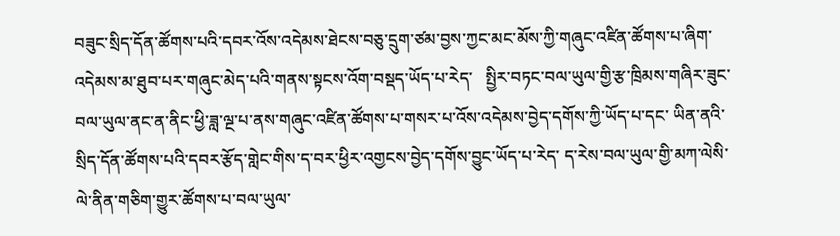བཟུང་སྲིད་དོན་ཚོགས་པའི་དབར་འོས་འདེམས་ཐེངས་བཅུ་དྲུག་ཙམ་བྱས་ཀྱང་མང་མོས་ཀྱི་གཞུང་འཛིན་ཚོགས་པ་ཞིག་འདེམས་མ་ཐུབ་པར་གཞུང་མེད་པའི་གནས་སྟངས་འོག་བསྡད་ཡོད་པ་རེད་   སྤྱིར་བཏང་བལ་ཡུལ་གྱི་རྩ་ཁྲིམས་གཞིར་ཟུང་བལ་ཡུལ་ནང་ན་ནིང་ཕྱི་ཟླ་ལྔ་པ་ནས་གཞུང་འཛིན་ཚོགས་པ་གསར་པ་འོས་འདེམས་བྱེད་དགོས་ཀྱི་ཡོད་པ་དང་ ཡིན་ནའི་སྲིད་དོན་ཚོགས་པའི་དབར་རྩོད་གླེང་གིས་ད་བར་ཕྱིར་འགྱངས་བྱེད་དགོས་བྱུང་ཡོད་པ་རེད་ ད་རེས་བལ་ཡུལ་གྱི་མཀ་ལེསི་ལེ་ནིན་གཅིག་གྱུར་ཚོགས་པ་བལ་ཡུལ་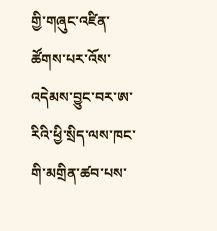གྱི་གཞུང་འཛིན་ཚོགས་པར་འོས་འདེམས་བྱུང་བར་ཨ་རིའི་ཕྱི་སྲིད་ལས་ཁང་གི་མགྲིན་ཚབ་པས་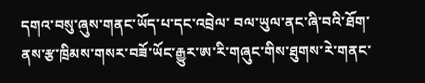དགའ་བསུ་ཞུས་གནང་ཡོད་པ་དང་འབྲེལ་ བལ་ཡུལ་ནང་ཞི་བའི་ཐོག་ནས་རྩ་ཁྲིམས་གསར་བཟོ་ཡོང་རྒྱུར་ཨ་རི་གཞུང་གིས་ཐུགས་རེ་གནང་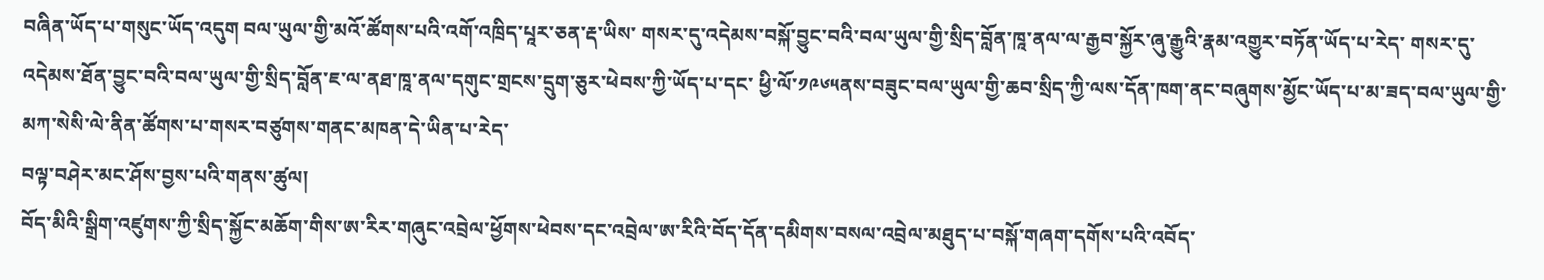བཞིན་ཡོད་པ་གསུང་ཡོད་འདུག བལ་ཡུལ་གྱི་མའོ་ཚོགས་པའི་འགོ་འཁྲིད་པཱར་ཅན་རྡ་ཡིས་ གསར་དུ་འདེམས་བསྐོ་བྱུང་བའི་བལ་ཡུལ་གྱི་སྲིད་བློན་ཁཱ་ནལ་ལ་རྒྱབ་སྐྱོར་ཞུ་རྒྱུའི་རྣམ་འགྱུར་བཏོན་ཡོད་པ་རེད་ གསར་དུ་འདེམས་ཐོན་བྱུང་བའི་བལ་ཡུལ་གྱི་སྲིད་བློན་ཇ་ལ་ནཐ་ཁཱ་ནལ་དགུང་གྲངས་དྲུག་ཅུར་ཕེབས་ཀྱི་ཡོད་པ་དང་ ཕྱི་ལོ་༡༩༦༥ནས་བཟུང་བལ་ཡུལ་གྱི་ཆབ་སྲིད་ཀྱི་ལས་དོན་ཁག་ནང་བཞུགས་མྱོང་ཡོད་པ་མ་ཟད་བལ་ཡུལ་གྱི་མཀ་སེསི་ལེ་ནིན་ཚོགས་པ་གསར་བཙུགས་གནང་མཁན་དེ་ཡིན་པ་རེད་
བལྟ་བཤེར་མང་ཤོས་བྱས་པའི་གནས་ཚུལ།
བོད་མིའི་སྒྲིག་འཛུགས་ཀྱི་སྲིད་སྐྱོང་མཆོག་གིས་ཨ་རིར་གཞུང་འབྲེལ་ཕྱོགས་ཕེབས་དང་འབྲེལ་ཨ་རིའི་བོད་དོན་དམིགས་བསལ་འབྲེལ་མཐུད་པ་བསྐོ་གཞག་དགོས་པའི་འབོད་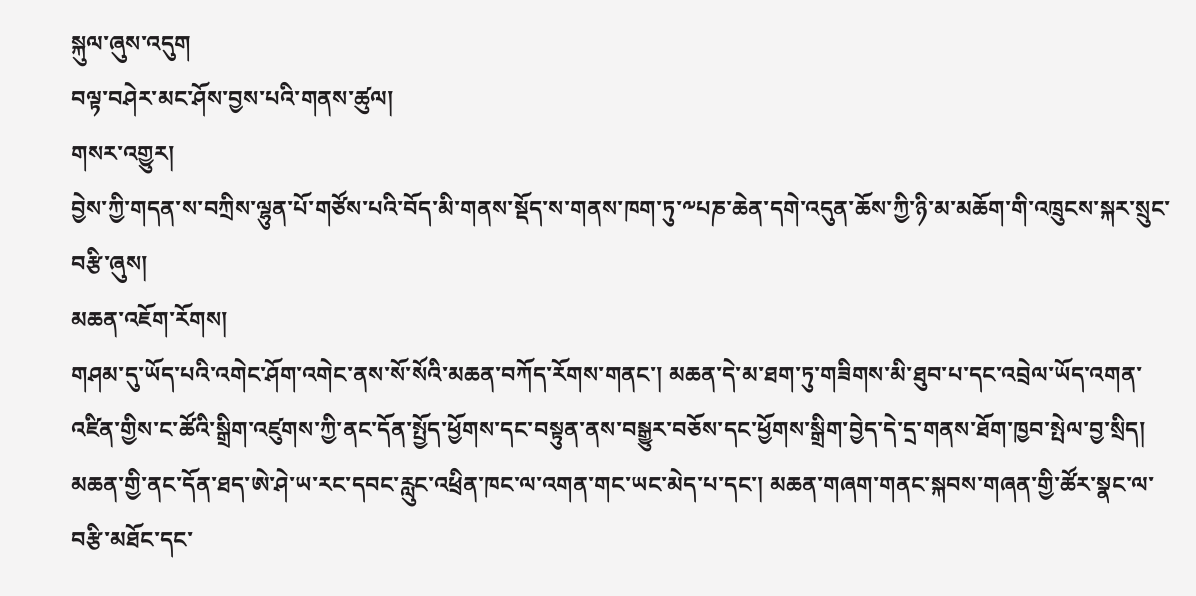སྐུལ་ཞུས་འདུག
བལྟ་བཤེར་མང་ཤོས་བྱས་པའི་གནས་ཚུལ།
གསར་འགྱུར།
བྱེས་ཀྱི་གདན་ས་བཀྲིས་ལྷུན་པོ་གཙོས་པའི་བོད་མི་གནས་སྡོད་ས་གནས་ཁག་ཏུ་༸པཎ་ཆེན་དགེ་འདུན་ཆོས་ཀྱི་ཉི་མ་མཆོག་གི་འཁྲུངས་སྐར་སྲུང་བརྩི་ཞུས།
མཆན་འཇོག་རོགས།
གཤམ་དུ་ཡོད་པའི་འགེང་ཤོག་འགེང་ནས་སོ་སོའི་མཆན་བཀོད་རོགས་གནང་། མཆན་དེ་མ་ཐག་ཏུ་གཟིགས་མི་ཐུབ་པ་དང་འབྲེལ་ཡོད་འགན་འཛིན་གྱིས་ང་ཚོའི་སྒྲིག་འཛུགས་ཀྱི་ནང་དོན་སྤྱོད་ཕྱོགས་དང་བསྟུན་ནས་བསྒྱུར་བཅོས་དང་ཕྱོགས་སྒྲིག་བྱེད་དེ་དྲ་གནས་ཐོག་ཁྱབ་སྤེལ་བྱ་སྲིད། མཆན་གྱི་ནང་དོན་ཐད་ཨེ་ཤེ་ཡ་རང་དབང་རླུང་འཕྲིན་ཁང་ལ་འགན་གང་ཡང་མེད་པ་དང་། མཆན་གཞག་གནང་སྐབས་གཞན་གྱི་ཚོར་སྣང་ལ་བརྩི་མཐོང་དང་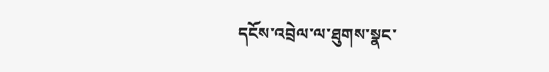དངོས་འབྲེལ་ལ་ཐུགས་སྣང་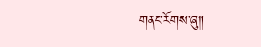གནང་རོགས་ཞུ༎